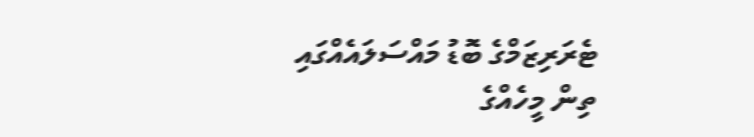ޓެރަރިޒަމްގެ ބޮޑު މައްސަލައެއްގައި ތިން މީހެއްގެ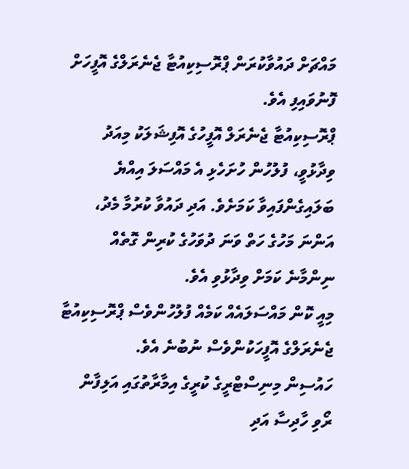މައްޗަށް ދައުވާކުރަން ޕްރޮސިކިއުޓާ ޖެނެރަލްގެ އޮފީހަށް ފޮނުވައިފި އެވެ.
ޕްރޮސިކިއުޓާ ޖެނެރަލް އޮފީހުގެ އޮފިޝަލަކު މިއަދު ވިދާޅުވީ، ފުލުހުން ހުށަހެޅި އެ މައްސަލަ އިއްޔެ ބަލައިގެންފައިވާ ކަމަށެވެ. އަދި ދައުވާ ކުރުމާ މެދު، އަންނަ މަހުގެ ހަތް ވަނަ ދުވަހުގެ ކުރިން ގޮތެއް ނިންމާނެ ކަމަށް ވިދާޅުވި އެވެ.
މިއީ ކޮން މައްސަލައެއް ކަމެއް ފުލުހުންވެސް ޕްރޮސިކިއުޓާ ޖެނެރަލްގެ އޮފީހަކުންވެސް ނުބުނެ އެވެ.
ހައުސިން މިނިސްޓްރީގެ ކުރީގެ އިމާރާތުގައި އަލިފާން ރޯވި ހާދިސާ އަދި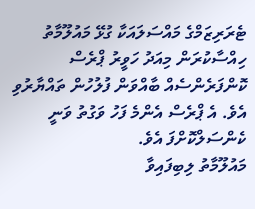ޓެރަރިޒަމްގެ މައްސަލައަކާ ގުޅޭ މައުލޫމާތު ހިއްސާކުރަން މިއަދު ހަވީރު ޕްރެސް ކޮންފަރެންސެއް ބާއްވަން ފުލުހުން ތައްޔާރުވި އެވެ. އެ ޕްރެސް އެންމެ ފަހު ވަގުތު ވަނީ ކެންސަލްކޮށްފަ އެވެ.
މައުލޫމާތު ލިބިފައިވާ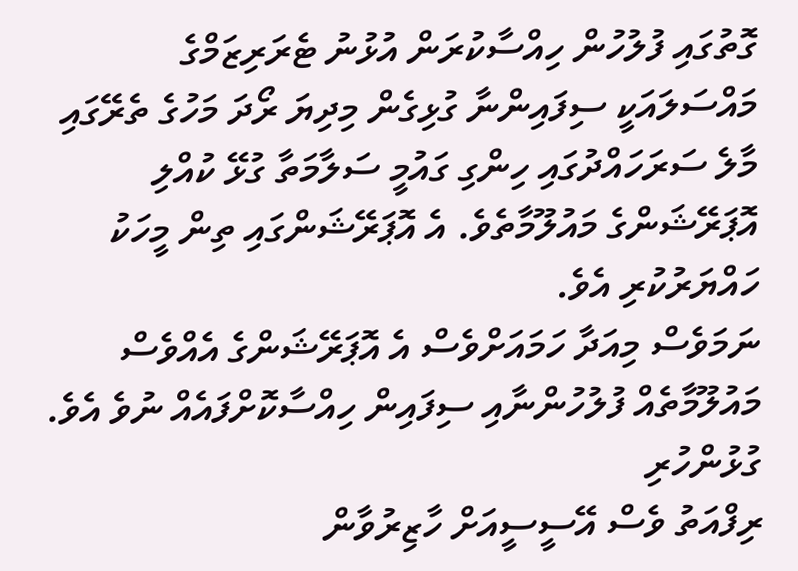ގޮތުގައި ފުލުހުން ހިއްސާކުރަން އުޅުނު ޓެރަރިޒަމްގެ މައްސަލައަކީ ސިފައިންނާ ގުޅިގެން މިދިޔަ ރޯދަ މަހުގެ ތެރޭގައި މާލެ ސަރަހައްދުގައި ހިންގި ގައުމީ ސަލާމަތާ ގުޅޭ ކުއްލި އޮޕަރޭޝަންގެ މައުލޫމާތެވެ. އެ އޮޕަރޭޝަންގައި ތިން މީހަކު ހައްޔަރުކުރި އެވެ.
ނަމަވެސް މިއަދާ ހަމައަށްވެސް އެ އޮޕަރޭޝަންގެ އެއްވެސް މައުލޫމާތެއް ފުލުހުންނާއި ސިފައިން ހިއްސާކޮށްފައެއް ނުވެ އެވެ.
ގުޅުންހުރި
ރިފްއަތު ވެސް އޭސީސީއަށް ހާޒިރުވާން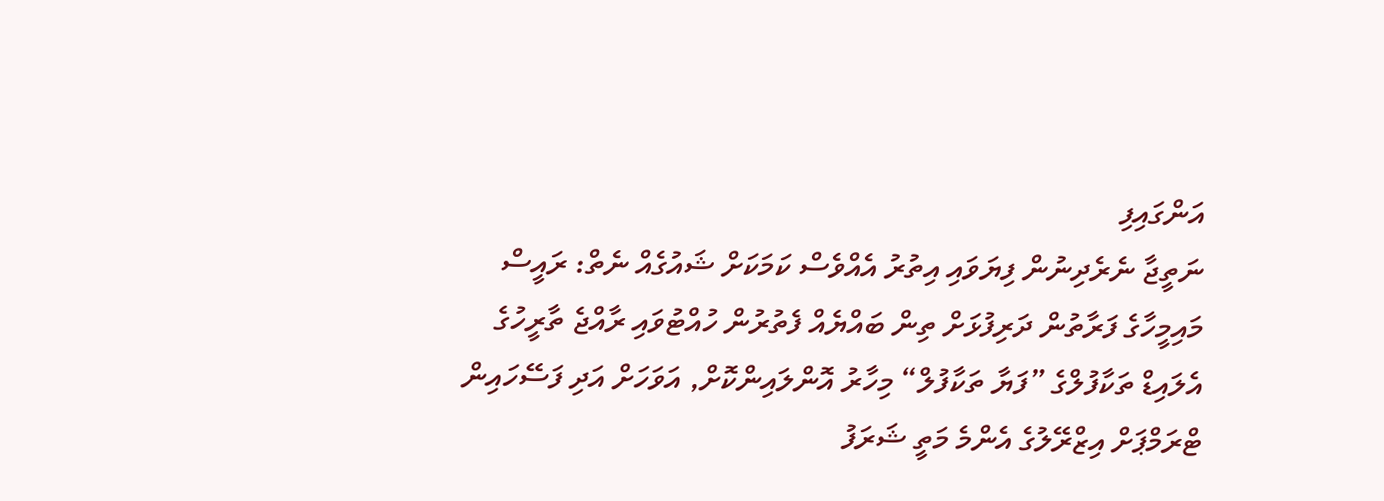އަންގައިފި
ނަތީޖާ ނެރެދިނުން ފިޔަވައި އިތުރު އެއްވެސް ކަމަކަށް ޝައުގެއް ނެތް: ރައީސް
މައިމީހާގެ ފަރާތުން ދަރިފުޅަށް ތިން ބައްޔެއް ފެތުރުން ހުއްޓުވައި ރާއްޖެ ތާރީހުގެ
އެލައިޑް ތަކާފުލްގެ ”ފަޔާ ތަކާފުލް“ މިހާރު އޮންލައިންކޮށް, އަވަހަށް އަދި ފަސޭހައިން
ޓްރަމްޕަށް އިޒްރޭލުގެ އެންމެ މަތީ ޝަރަފު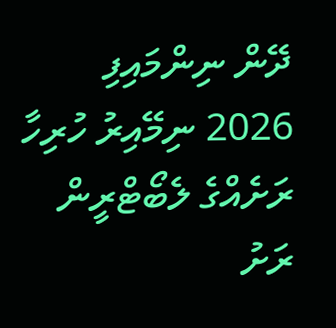ދޭން ނިންމައިފި
2026 ނިމޭއިރު ހުރިހާ ރަށެއްގެ ލެބޯޓްރީން ރަށު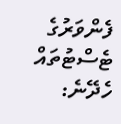ފެންވަރުގެ ޓެސްޓުތައް ހެދޭނެ: